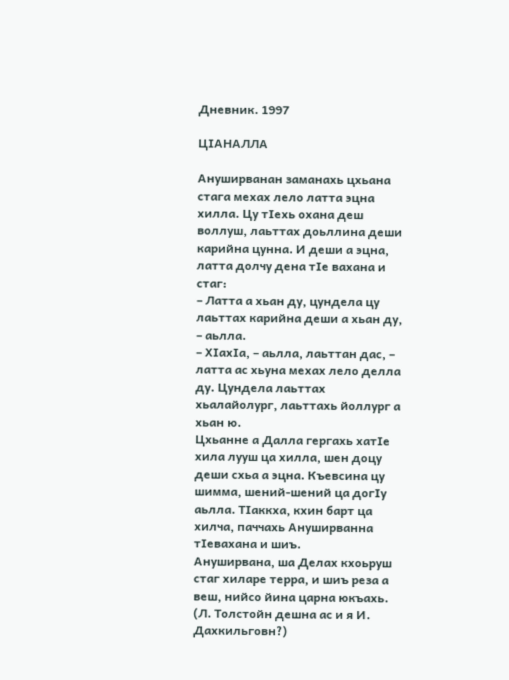Дневник. 1997

ЦIАНАЛЛА

Ануширванан заманахь цхьана стага мехах лело латта эцна хилла. Цу тIехь охана деш воллуш, лаьттах доьллина деши карийна цунна. И деши а эцна, латта долчу дена тIе вахана и стаг:
– Латта а хьан ду, цундела цу лаьттах карийна деши а хьан ду, – аьлла.
– ХIахIа, – аьлла, лаьттан дас, – латта ас хьуна мехах лело делла ду. Цундела лаьттах хьалайолург, лаьттахь йоллург а хьан ю.
Цхьанне а Далла гергахь хатIе хила лууш ца хилла, шен доцу деши схьа а эцна. Къевсина цу шимма, шений-шений ца догIу аьлла. ТIаккха, кхин барт ца хилча, паччахь Ануширванна тIевахана и шиъ.
Ануширвана, ша Делах кхоьруш стаг хиларе терра, и шиъ реза а веш, нийсо йина царна юкъахь. (Л. Толстойн дешна ас и я И. Дахкильговн?)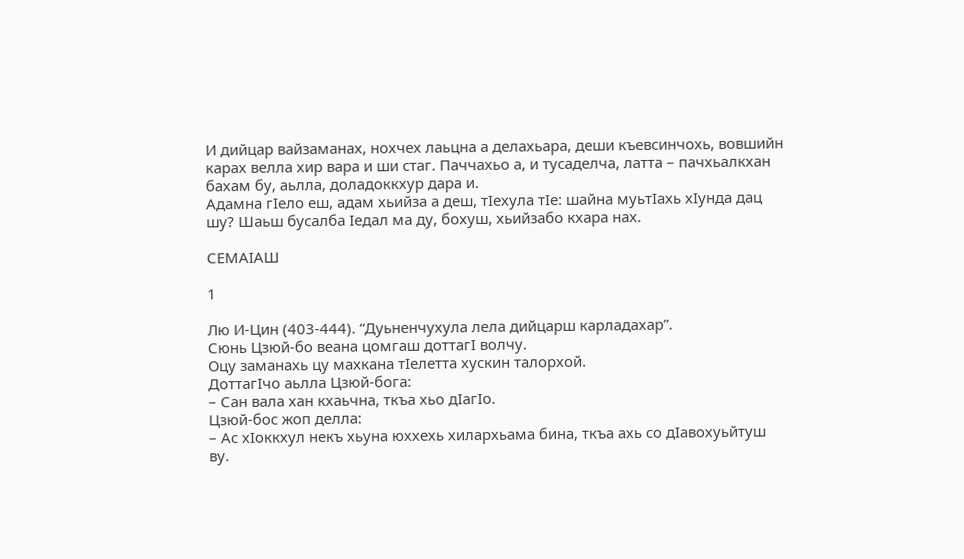И дийцар вайзаманах, нохчех лаьцна а делахьара, деши къевсинчохь, вовшийн карах велла хир вара и ши стаг. Паччахьо а, и тусаделча, латта – пачхьалкхан бахам бу, аьлла, доладоккхур дара и.
Адамна гIело еш, адам хьийза а деш, тIехула тIе: шайна муьтIахь хIунда дац шу? Шаьш бусалба Iедал ма ду, бохуш, хьийзабо кхара нах.

СЕМАIАШ

1

Лю И-Цин (403-444). “Дуьненчухула лела дийцарш карладахар”.
Сюнь Цзюй-бо веана цомгаш доттагI волчу.
Оцу заманахь цу махкана тIелетта хускин талорхой.
ДоттагIчо аьлла Цзюй-бога:
– Сан вала хан кхаьчна, ткъа хьо дIагIо.
Цзюй-бос жоп делла:
– Ас хIоккхул некъ хьуна юххехь хилархьама бина, ткъа ахь со дIавохуьйтуш ву.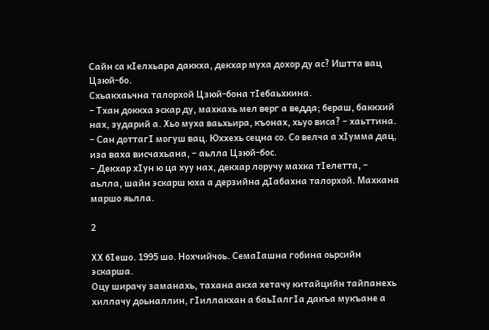Сайн са кIелхьара даккха, декхар муха дохор ду ас? Иштта вац Цзюй-бо.
Схьакхаьчна талорхой Цзюй-бона тIебаьхкина.
– Тхан доккха эскар ду, махкахь мел верг а ведда; бераш, баккхий нах, зударий а. Хьо муха ваьхьира, къонах, хьуо виса? – хаьттина.
– Сан доттагI могуш вац. Юххехь сецна со. Со велча а хIумма дац, иза ваха висчахьана, – аьлла Цзюй-бос.
– Декхар хIун ю ца хуу нах, декхар лоручу махка тIелетта, – аьлла, шайн эскарш юха а дерзийна дIабахна талорхой. Махкана маршо яьлла.

2

ХХ бIешо. 1995 шо. Нохчийчоь. СемаIашна гобина оьрсийн эскарша.
Оцу ширачу заманахь, тахана акха хетачу китайцийн тайпанехь хиллачу доьналлин, гIиллакхан а баьIалгIа дакъа мукъане а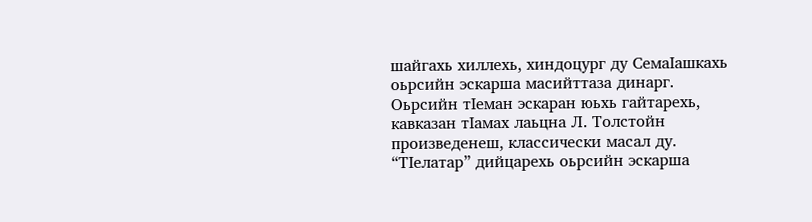шайгахь хиллехь, хиндоцург ду СемаIашкахь оьрсийн эскарша масийттаза динарг.
Оьрсийн тIеман эскаран юьхь гайтарехь, кавказан тIамах лаьцна Л. Толстойн произведенеш, классически масал ду.
“ТIелатар” дийцарехь оьрсийн эскарша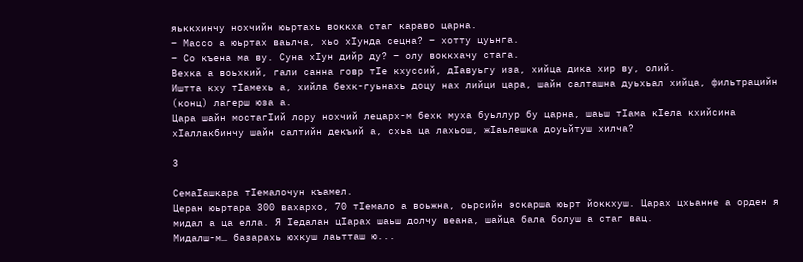яьккхинчу нохчийн юьртахь воккха стаг караво царна.
– Массо а юьртах ваьлча, хьо хIунда сецна? – хотту цуьнга.
– Со къена ма ву. Суна хIун дийр ду? – олу воккхачу стага.
Вехка а воьхкий, гали санна говр тIе кхуссий, дIавуьгу иза, хийца дика хир ву, олий.
Иштта кху тIамехь а, хийла бехк-гуьнахь доцу нах лийци цара, шайн салташна дуьхьал хийца, фильтрацийн (конц) лагерш юза а.
Цара шайн мостагIий лору нохчий лецарх-м бехк муха буьллур бу царна, шаьш тIама кIела кхийсина хIаллакбинчу шайн салтийн декъий а, схьа ца лахьош, жIаьлешка доуьйтуш хилча?

3

СемаIашкара тIемалочун къамел.
Церан юьртара 300 вахархо, 70 тIемало а воьжна, оьрсийн эскарша юьрт йоккхуш. Царах цхьанне а орден я мидал а ца елла. Я Iедалан цIарах шаьш долчу веана, шайца бала болуш а стаг вац.
Мидалш-м… базарахь юхкуш лаьтташ ю...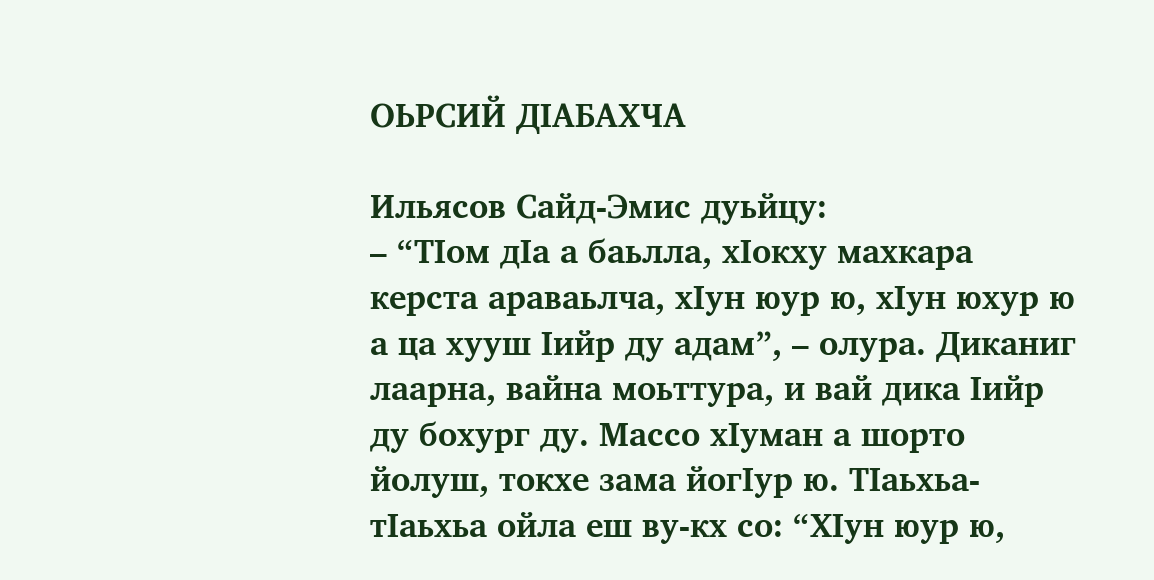ОЬРСИЙ ДIАБАХЧА

Ильясов Сайд-Эмис дуьйцу:
– “ТIом дIа а баьлла, хIокху махкара керста араваьлча, хIун юур ю, хIун юхур ю а ца хууш Iийр ду адам”, – олура. Диканиг лаарна, вайна моьттура, и вай дика Iийр ду бохург ду. Массо хIуман а шорто йолуш, токхе зама йогIур ю. ТIаьхьа-тIаьхьа ойла еш ву-кх со: “ХIун юур ю,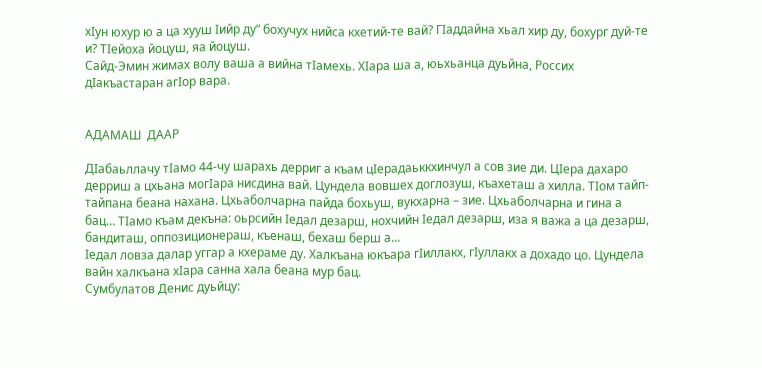хIун юхур ю а ца хууш Iийр ду” бохучух нийса кхетий-те вай? ГIаддайна хьал хир ду, бохург дуй-те и? ТIейоха йоцуш, яа йоцуш.
Сайд-Эмин жимах волу ваша а вийна тIамехь. ХIара ша а, юьхьанца дуьйна, Россих дIакъастаран агIор вара.


АДАМАШ  ДААР

ДIабаьллачу тIамо 44-чу шарахь дерриг а къам цIерадаьккхинчул а сов зие ди. ЦIера дахаро дерриш а цхьана могIара нисдина вай. Цундела вовшех доглозуш, къахеташ а хилла. ТIом тайп-тайпана беана нахана. Цхьаболчарна пайда бохьуш, вукхарна – зие. Цхьаболчарна и гина а бац… ТIамо къам декъна: оьрсийн Iедал дезарш, нохчийн Iедал дезарш, иза я важа а ца дезарш, бандиташ, оппозиционераш, къенаш, бехаш берш а…
Iедал ловза далар уггар а кхераме ду. Халкъана юкъара гIиллакх, гIуллакх а дохадо цо. Цундела вайн халкъана хIара санна хала беана мур бац.
Сумбулатов Денис дуьйцу: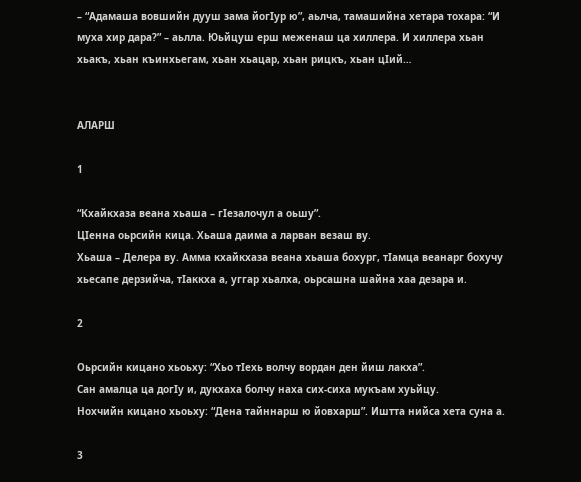– “Адамаша вовшийн дууш зама йогIур ю”, аьлча, тамашийна хетара тохара: “И муха хир дара?” – аьлла. Юьйцуш ерш меженаш ца хиллера. И хиллера хьан хьакъ, хьан къинхьегам, хьан хьацар, хьан рицкъ, хьан цIий…


АЛАРШ

1

“Кхайкхаза веана хьаша – гIезалочул а оьшу”.
ЦIенна оьрсийн кица. Хьаша даима а ларван везаш ву.
Хьаша – Делера ву. Амма кхайкхаза веана хьаша бохург, тIамца веанарг бохучу хьесапе дерзийча, тIаккха а, уггар хьалха, оьрсашна шайна хаа дезара и.

2

Оьрсийн кицано хьоьху: “Хьо тIехь волчу вордан ден йиш лакха”.
Сан амалца ца догIу и, дукхаха болчу наха сих-сиха мукъам хуьйцу.
Нохчийн кицано хьоьху: “Дена тайннарш ю йовхарш”. Иштта нийса хета суна а.

3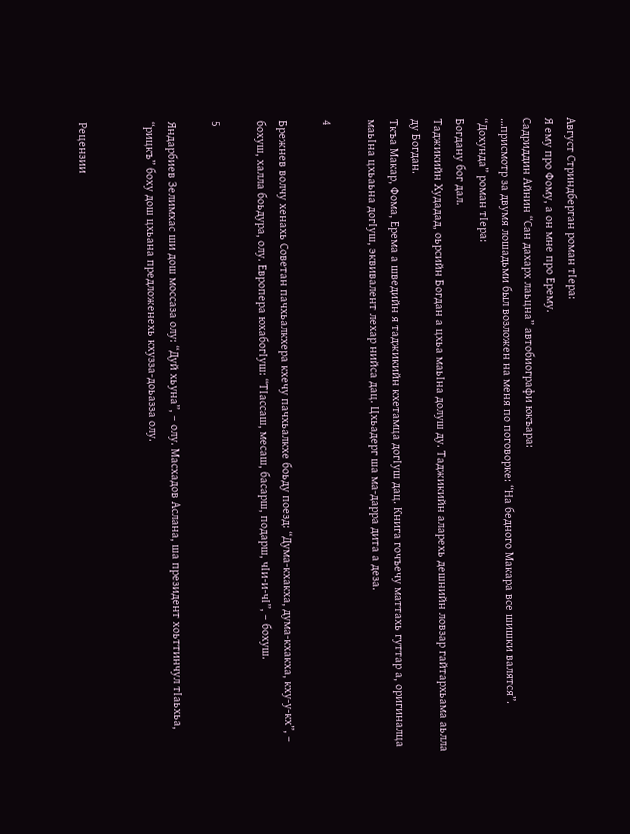Август Стриндберган роман тIера:
Я ему про Фому, а он мне про Ерему.
Садриддин Айнин “Сан дахарх лаьцна” автобиографи юкъара:
…присмотр за двумя лошадьми был возложен на меня по поговорке: “На бедного Макара все шишки валятся”.
“Дохунда” роман тIера:
Богдану бог дал.
Таджикийн Худадад, оьрсийн Богдан а цхьа маьIна долуш ду. Таджикийн аларехь дешнийн ловзар гайтархьама аьлла ду Богдан.
Ткъа Макар, Фома, Ерема а шведийн я таджикийн кхетамца догIуш дац. Книга гочъечу маттахь гуттар а, оригиналца маьIна цхьаьна догIуш, эквивалент лехар нийса дац. Цхьадерг ша ма-дарра дита а деза.

4

Брежнев волчу хенахь Советан пачхьалкхера кхечу пачхьалкхе боьду поезд: “Дума-кхакха, дума-кхакха, кху-у-кх”, – бохуш, халла боьдура, олу. Европера юхабогIуш: “ТIассаш, месаш, басарш, подарш, чIи-и-чI”, – бохуш.

5

Яндарбиев Зелимхас ши дош моссаза олу: “Дуй хьуна”, – олу. Масхадов Аслана, ша президент хоьттинчул тIаьхьа, “рицкъ” боху дош цхьана предложенехь кхузза-доьазза олу.


Рецензии